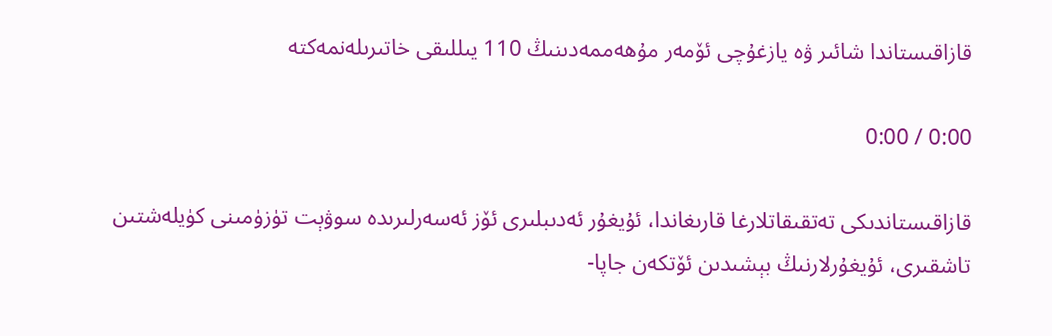قازاقىستاندا شائىر ۋە يازغۇچى ئۆمەر مۇھەممەدىنىڭ 110 يىللىقى خاتىرىلەنمەكتە

0:00 / 0:00

قازاقىستاندىكى تەتقىقاتلارغا قارىغاندا، ئۇيغۇر ئەدىبلىرى ئۆز ئەسەرلىرىدە سوۋېت تۈزۈمىنى كۈيلەشتىن تاشقىرى، ئۇيغۇرلارنىڭ بېشىدىن ئۆتكەن جاپا-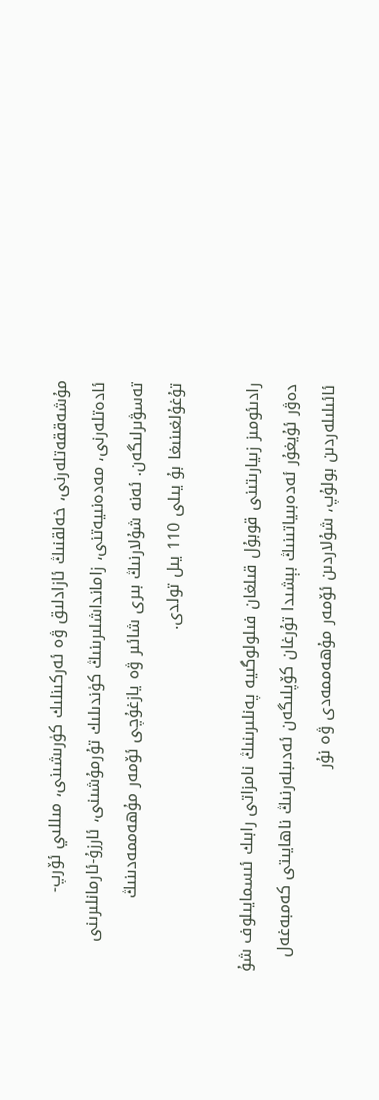مۇشەققەتلەرنى، خەلقنىڭ ئازادلىق ۋە ئەركىنلىك كۈرىشىنى، مىللىي ئۆرپ-ئادەتلەرنى، مەدەنىيەتنى، زامانداشلىرىنىڭ كۈندىلىك تۇرمۇشىنى، ئارزۇ-ئارمانلىرىنى تەسۋىرلىگەن. ئەنە شۇلارنىڭ بىرى شائىر ۋە يازغۇچى ئۆمەر مۇھەممەدىنىڭ تۇغۇلغىنىغا بۇ يىلى 110 يىل تولدى.

رادىئومىز زىيارىتىنى قوبۇل قىلغان فىلولوگىيە پەنلىرىنىڭ نامزاتى رابىك ئىسمايىلوف شۇ دەۋر ئۇيغۇر ئەدەبىياتىنىڭ بېشىدا تۇرغان كۆپلىگەن ئەدىبلەرنىڭ ناھايىتى كەمبەغەل ئائىلىلەردىن بولۇپ، شۇلاردىن ئۆمەر مۇھەممەدى ۋە نۇر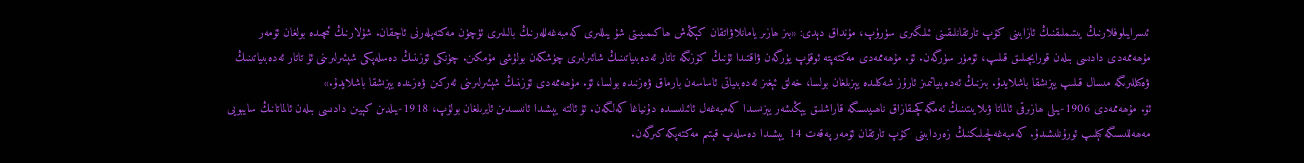ئىسرايىلوفلارنىڭ يىتىملىقنىڭ ئازابىنى كۆپ تارتقانلىقىنى ئىلگىرى سۈرۈپ، مۇنداق دېدى: «بىز ھازىر يامانلاۋاتقان كېڭەش ھاكىمىيىتى شۇ يىللىرى كەمبەغەللەرنىڭ بالىلىرى ئۈچۈن مەكتەپلەرنى ئاچقان. شۇلارنىڭ ئىچىدە بولغان ئۆمەر مۇھەممەدى دادىسى بىلەن قورايچىلىق قىلىپ، ئۆمۈر سۈرگەن. ئۆ. مۇھەممەدى مەكتەپتە ئوقۇپ يۈرگەن ۋاقتىدا ئۇنىڭ كۆزىگە تاتار ئەدەبىياتىنىڭ شائىرلىرى چۈشكەن بولۇشى مۇمكىن. چۈنكى ئۆزىنىڭ دەسلەپكى شېئىرلىرىنى ئۇ تاتار ئەدەبىياتىنىڭ ۋەكىللىرىگە مىسال قىلىپ يېزىشقا باشلايدۇ. بىزنىڭ ئەدەبىياتىمىز ئارۇز شەكلىدە يېزىلغان بولسا، خەلق ئېغىز ئەدەبىياتى ئاساسەن بارماق ۋەزنىدە بولسا، ئۆ. مۇھەممەدى ئۆزىنىڭ شېئىرلىرىنى ئەركىن ۋەزىندە يېزىشقا باشلايدۇ.»
ئۆ. مۇھەممەدى 1906-يىلى ھازىرقى ئالماتا ۋىلايىتىنىڭ ئەمگەكچىقازاق ناھىيىسىگە قاراشلىق يېڭىشەر يېزىسىدا كەمبەغەل ئائىلىسىدە دۇنياغا كەلگەن. ئۇ ئالتە يېشىدا ئانىسىدىن ئايرىلغان بولۇپ، 1918-يىلدىن كېيىن دادىسى بىلەن ئالماتانىڭ سايبويى مەھەللىسىگە كېلىپ ئورۇنلىشىدۇ. كەمبەغەلچىلىكنىڭ زەردابىنى كۆپ تارتقان ئۆمەر پەقەت 14 يېشىدا دەسلەپ قېتىم مەكتەپكە كىرگەن.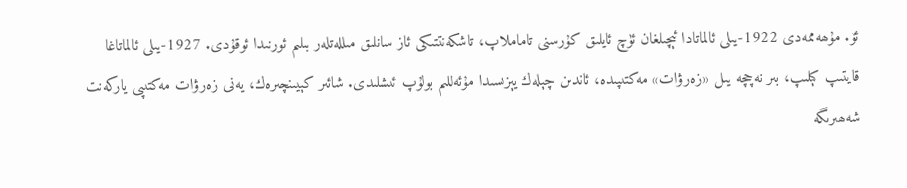ئۆ. مۇھەممەدى 1922-يىلى ئالماتادا ئېچىلغان ئۈچ ئايلىق كۇرسنى تاماملاپ، تاشكەنتتىكى ئاز سانلىق مىللەتلەر بىلىم ئورنىدا ئوقۇدى. 1927-يىلى ئالماتاغا قايتىپ كېلىپ، بىر نەچچە يىل «زەرۋات» مەكتىپىدە، ئاندىن چېلەك يېزىسىدا مۇئەللىم بولۇپ ئىشلىدى. شائىر كېيىنچىرەك، يەنى زەرۋات مەكتىپى ياركەنت شەھىرىگە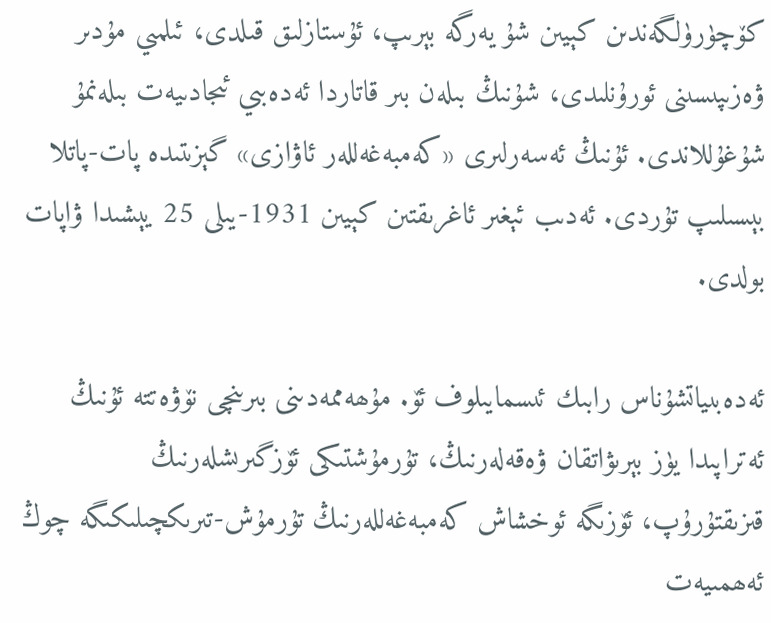كۆچۈرۈلگەندىن كېيىن شۇ يەرگە بېرىپ، ئۇستازلىق قىلدى، ئىلمىي مۇدىر ۋەزىپىسىنى ئورۇنلىدى، شۇنىڭ بىلەن بىر قاتاردا ئەدەبىي ئىجادىيەت بىلەنمۇ شۇغۇللاندى. ئۇنىڭ ئەسەرلىرى «كەمبەغەللەر ئاۋازى» گېزىتىدە پات-پاتلا بېسىلىپ تۇردى. ئەدىب ئېغىر ئاغرىقتىن كېيىن 1931-يىلى 25 يېشىدا ۋاپات بولدى.

ئەدەبىياتشۇناس رابىك ئىسمايىلوف ئۆ. مۇھەممەدىنى بىرىنچى نۆۋەتتە ئۇنىڭ ئەتراپىدا يۈز بېرىۋاتقان ۋەقەلەرنىڭ، تۇرمۇشتىكى ئۆزگىرىشلەرنىڭ قىزىقتۇرۇپ، ئۆزىگە ئوخشاش كەمبەغەللەرنىڭ تۇرمۇش-تىرىكچىلىكىگە چوڭ ئەھمىيەت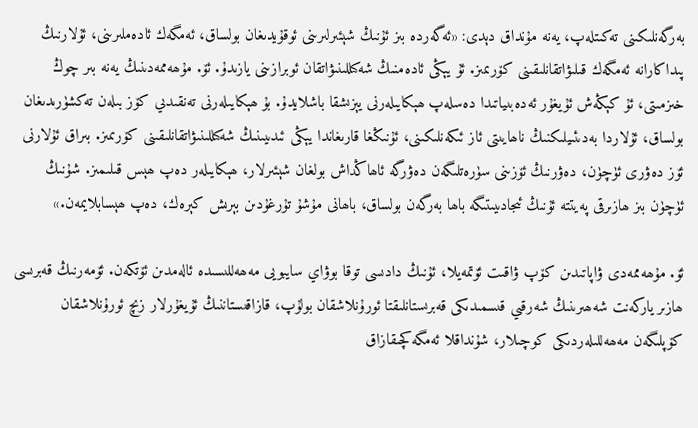بەرگەنلىكىنى تەكىتلەپ، يەنە مۇنداق دېدى: «ئەگەردە بىز ئۇنىڭ شېئىرلىرىنى ئوقۇيدىغان بولساق، ئەمگەك ئادەملىرىنى، ئۇلارنىڭ پىداكارانە ئەمگەك قىلىۋاتقانلىقىنى كۆرىمىز. ئۇ يېڭى ئادەمنىڭ شەكىللىنىۋاتقان ئوبرازىنى يازىدۇ. ئۆ. مۇھەممەدىنىڭ يەنە بىر چوڭ خىزمىتى، ئۇ كېڭەش ئۇيغۇر ئەدەبىياتىدا دەسلەپ ھېكايىلەرنى يېزىشقا باشلايدۇ. بۇ ھېكايىلەرنى تەنقىدىي كۆز بىلەن تەكشۈرىدىغان بولساق، ئۇلاردا بەدىئىيلىكنىڭ ناھايىتى ئاز ئىكەنلىكىنى، ئۇنىڭغا قارىغاندا يېڭى ئىدىيىنىڭ شەكىللىنىۋاتقانلىقىنى كۆرىمىز. بىراق ئۇلارنى ئۆز دەۋرى ئۈچۈن، دەۋرنىڭ ئۆزىنى سۈرەتلىگەن دەۋرگە ئاھاڭداش بولغان شېئىرلار، ھېكايىلەر دەپ ھېس قىلىمىز. شۇنىڭ ئۈچۈن بىز ھازىرقى پەيتتە ئۇنىڭ ئىجادىيىتىگە باھا بەرگەن بولساق، باھانى مۇشۇ تۇرغۇدىن بېرىش كېرەك، دەپ ھېسابلايمەن.»

ئۆ. مۇھەممەدى ۋاپاتىدىن كۆپ ۋاقىت ئۆتمەيلا، ئۇنىڭ دادىسى توقا بوۋاي سايبويى مەھەللىسىدە ئالەمدىن ئۆتكەن. ئۆمەرنىڭ قەبرىسى ھازىر ياركەنت شەھىرىنىڭ شەرقىي قىسمىدىكى قەبرىستانلىقتا ئورۇنلاشقان بولۇپ، قازاقىستاننىڭ ئۇيغۇرلار زىچ ئورۇنلاشقان كۆپلىگەن مەھەللىلەردىكى كوچىلار، شۇنداقلا ئەمگەكچىقازاق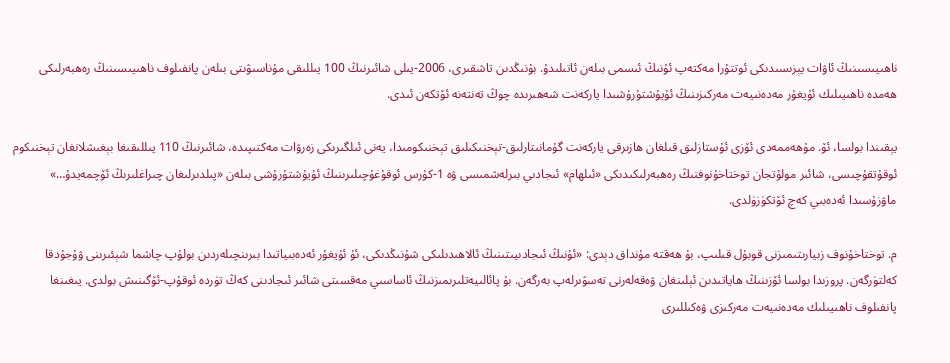ناھىيىسىنىڭ ئاۋات يېزىسىدىكى ئوتتۇرا مەكتەپ ئۇنىڭ ئىسمى بىلەن ئاتىلىدۇ. بۇنىڭدىن تاشقىرى، 2006-يىلى شائىرنىڭ 100 يىللىقى مۇناسىۋىتى بىلەن پانفىلوف ناھىيىسىنىڭ رەھبەرلىكى ھەمدە ناھىيىلىك ئۇيغۇر مەدەنىيەت مەركىزىنىڭ ئۇيۇشتۇرۇشىدا ياركەنت شەھىرىدە چوڭ تەنتەنە ئۆتكەن ئىدى.

يېقىندا بولسا، ئۆ. مۇھەممەدى ئۆزى ئۇستازلىق قىلغان ھازىرقى ياركەنت گۇمانىتارلىق-تېخنىكىلىق تېخنىكومىدا، يەنى ئىلگىرىكى زەرۋات مەكتىپىدە، شائىرنىڭ 110 يىللىقىغا بېغىشلانغان تېخنىكوم ئوقۇتقۇچىسى، شائىر مولۇتجان توختاخۇنوفنىڭ رەھبەرلىكىدىكى «ئىلھام» ئىجادىي بىرلەشمىسى ۋە 1-كۇرس ئوقۇغۇچىلىرىنىڭ ئۇيۇشتۇرۇشى بىلەن «پىلدىرلىغان چىراغلىرىڭ ئۆچمەيدۇ…» ماۋزۇسىدا ئەدەبىي كەچ ئۆتكۈزۈلدى.

م. توختاخۇنوف زىيارىتىمىزنى قوبۇل قىلىپ، بۇ ھەقتە مۇنداق دېدى: «ئۇنىڭ ئىجادىيىتىنىڭ ئالاھىدىلىكى شۇنىڭدىكى، ئۇ ئۇيغۇر ئەدەبىياتىدا بىرىنچىلەردىن بولۇپ چاشما شېئىرىنى ۋۇجۇدقا كەلتۈرگەن. پروزىدا بولسا ئۆزىنىڭ ھاياتىدىن ئېلىنغان ۋەقەلەرنى تەسۋىرلەپ بەرگەن. بۇ پائالىيەتلىرىمىزنىڭ ئاساسىي مەقسىتى شائىر ئىجادىنى كەڭ تۈردە ئوقۇپ-ئۆگىنىش بولدى. يىغىنغا پانفىلوف ناھىيىلىك مەدەنىيەت مەركىزى ۋەكىللىرى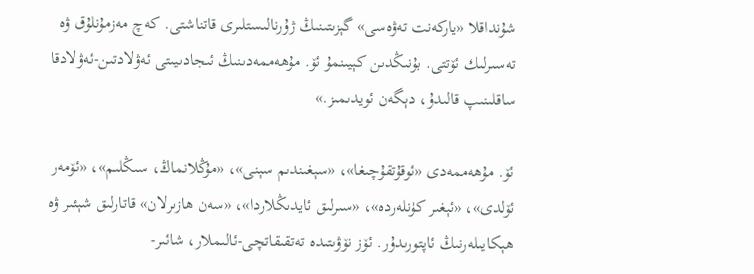شۇنداقلا «ياركەنت تەۋەسى» گېزىتىنىڭ ژۇرنالىستلىرى قاتناشتى. كەچ مەزمۇنلۇق ۋە تەسىرلىك ئۆتتى. بۇنىڭدىن كېيىنمۇ ئۆ. مۇھەممەدىنىڭ ئىجادىيىتى ئەۋلادتىن-ئەۋلادقا ساقلىنىپ قالىدۇ، دېگەن ئويدىمىز.»

ئۆ. مۇھەممەدى «ئوقۇتقۇچىغا»، «سېغىندىم سېنى»، «مۇڭلانماڭ، سىڭلىم»، «ئۆمەر ئۆلدى»، «ئېغىر كۈنلەردە»، «سىرلىق ئايدىڭلاردا»، «سەن ھازىرلان» قاتارلىق شېئىر ۋە ھېكايىلەرنىڭ ئاپتورىدۇر. ئۆز نۆۋىتىدە تەتقىقاتچى-ئالىملار، شائىر-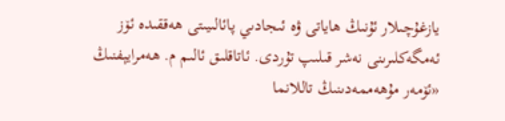يازغۇچىلار ئۇنىڭ ھاياتى ۋە ئىجادىي پائالىيىتى ھەققىدە ئۆز ئەمگەكلىرىنى نەشر قىلىپ تۇردى. ئاتاقلىق ئالىم م. ھەمرايېفنىڭ «ئۆمەر مۇھەممەدىنىڭ تاللانما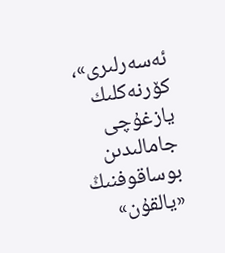ئەسەرلىرى»، كۆرنەكلىك يازغۇچى جامالىدىن بوساقوفنىڭ «يالقۇن»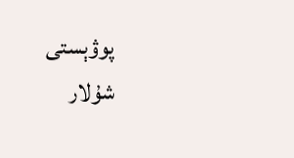پوۋېستى شۇلار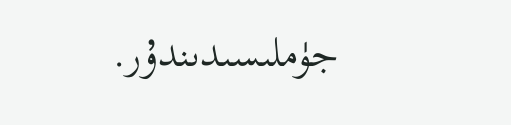جۈملىسىدىندۇر.